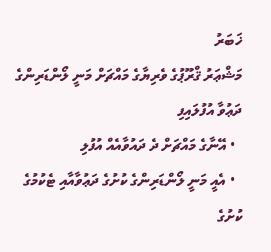ޚަބަރު
މަޝްޢަރު ޤްރޫޕުގެ ވެރިޔާގެ މައްޗަށް މަނީ ލޯންޑަރިންގެ ދަޢުވާ އުފުލައިފި
  • އޭނާގެ މައްޗަށް ދެ ދައުވާއެއް އުފުލި
  • އެއީ މަނީ ލޯންޑަރިންގެ ކުށުގެ ދަޢުވާއާއި ޓެކުމުގެ ކުށުގެ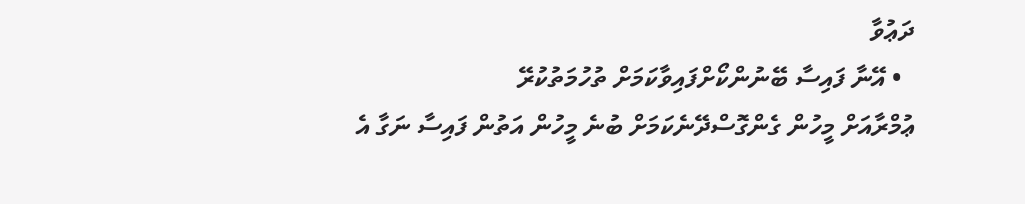ދަޢުވާ
  • އޭނާ ފައިސާ ބޭނުންކޯށްފައިވާކަމަށް ތުހުމަތުކުރޭ
ޢުމްރާއަށް މީހުން ގެންގޮސްދޭނެކަމަށް ބުނެ މީހުން އަތުން ފައިސާ ނަގާ އެ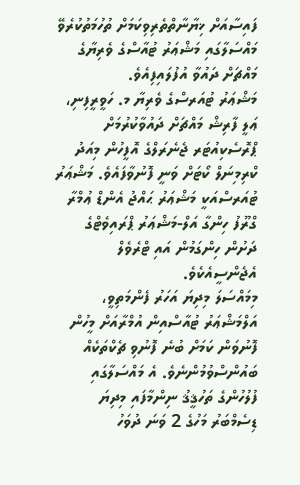ފައިސާއަށް ޚިޔާނާތްތެރިވިކަމަށް ތުހުމަތުކުރެވޭ މައްސަލާގައި މަޝްޢަރު ޓުއާސްގެ ވެރިޔާގެ މައްޗަށް ދައުވާ އުފުލައިފިއެވެ.
މަޝްޢަރު ޓުއަރސްގެ ވެރިޔާ މ. ހަވީރީފިނި، ޢަލީ ފާރިޝް މައްޗަށް ދައުވާކުރުމަށް ޕްރޮސެކިއުޓަރ ޖެނެރަލްގެ އޮފީހުން މިއަދު ކްރިމިނަލް ކޯޓަށް ވަނީ ފޮނުވާފައެވެ. މަޝްޢަރު ޓުއަރސްއަކީ މަޝްޢަރު ޙައްޖު އެންޑް ޢުމްރާ ގްރޫފު ހިންގާ އަލް-މަޝްޢަރު ޕްރައިވެޓްގެ ދަށުން ހިންގަމުން އައި ޓްރެވެލް އެޖެންސީއެކެވެ.
މިމައްސަލަ މިދިޔަ އަހަރު ފެންމަތިވީ، އަލްމަޝްޢަރު ޓުއާސްއިން އުމްރާއަށް މީހުން ފޮނުވަން ކަމަށް ބުނެ ފޮނުވި ޗެކްތަކެއް ބައުންސްވުމުންނެވެ. އެ މައްސަލާގައި ފުލުހުންގެ ތަހުޤީޤު ނިންމާފައި މިދިޔަ ޑިސެމްބަރު މަހުގެ 2 ވަނަ ދުވަހު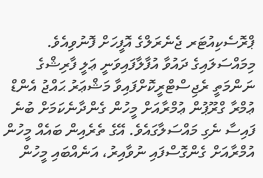ޕްރޮސެކިއުޓަރ ޖެނެރަލްގެ އޮފީހަށް ފޮނުވިއެވެ.
މިމައްސަލައިގެ ދައުވާ އުފާލާފައިވަނީ ޢަލީ ފާރިޝްގެ ނަންމަތީ ރެޖިސްޓްރީކޮށްފައިވާ މަޝްޢަރު ޙައްޖު އެންޑް ޢުމްރާ ގްރޫޕުން ޢުމްރާއަށް މީހުން ގެންދާނެކަމަށް ބުނެ ފައިސާ ނެގި މައްސަލާގައެވެ. އޭގެ ތެރެއިން ބައެއް މީހުން އުމްރާއަށް ގެންގޮސްފައި ނުވާއިރު، އަނެއްބައި މީހުން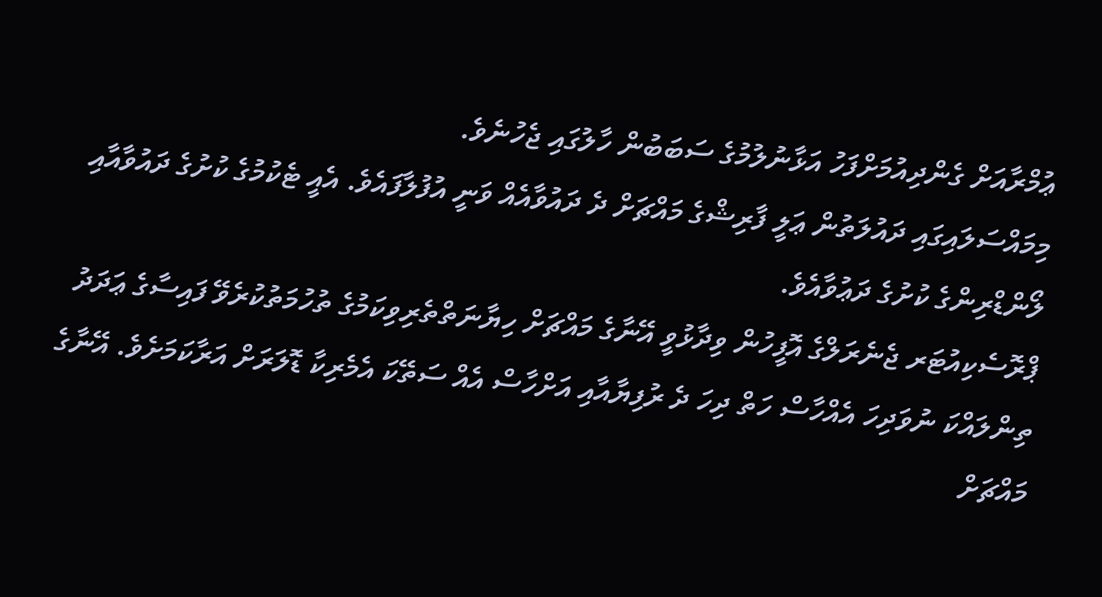ޢުމްރާއަށް ގެންދިއުމަށްފަހު އަޅާނުލުމުގެ ސަބަބުން ހާލުގައި ޖެހުނެވެ.
މިމައްސަލައިގައި ދައުލަތުން ޢަލީ ފާރިޝްގެ މައްޗަށް ދެ ދައުވާއެއް ވަނީ އުފުލާފައެވެ. އެއީ ޓެކުމުގެ ކުށުގެ ދައުވާއާއި ލޯންޑްރިންގެ ކުށުގެ ދަޢުވާއެވެ.
ޕްރޮސެކިއުޓަރ ޖެނެރަލްގެ އޮފީހުން ވިދާޅުވީ އޭނާގެ މައްޗަށް ހިޔާނަތްތެރިވިކަމުގެ ތުހުމަތުކުރެވޭ ފައިސާގެ ޢަދަދު ތިންލައްކަ ނުވަދިހަ އެއްހާސް ހަތް ދިހަ ދެ ރުފިޔާއާއި އަށްހާސް އެއް ސަތޭކަ އެމެރިކާ ޑޮލަރަށް އަރާކަމަށެވެ. އޭނާގެ މައްޗަށް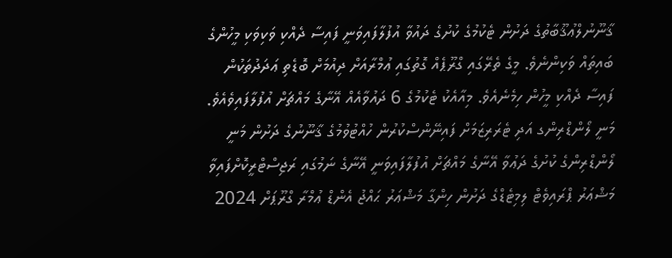ޤާނޫނުލްޢުޤޫބާތުގެ ދަށުން ޓެކުމުގެ ކުށުގެ ދައުވާ އުފުލާފައިވަނީ ފައިސާ ދެއްކި ވަކިވަކި މީހުންގެ ބައިތައް ވަކިންނެވެ. މީގެ ތެރޭގައި ގްރޫޕެއް ގޮތުގައި ޢުމްރާއަށް ދިއުމަށް ބޮޑެތި ޢަދަދުތަކުން ފައިސާ ދެއްކި މީހުން ހިމެނެއެވެ. މިއާއެކު ޓެކުމުގެ 6 ދައުވާއެއް އޭނާގެ މައްޗަށް އުފުލާފައިވެއެވެ.
މަނީ ލޯންޑްރިންގ އަދި ޓެރަރިޒަމަށް ފައިނޭންސްކުރުން ހުއްޓުވުމުގެ ޤާނޫނުގެ ދަށުން މަނީ ލޯންޑްރިންގެ ކުށުގެ ދަޢުވާ އޭނާގެ މައްޗަށް އުފުލާފައިވަނީ އޭނާގެ ނަމުގައި ރަޖިސްޓްރީކޮށްފައިވާ މަޝްޢަރު ޕްރައިވެޓް ލިމިޓެޑްގެ ދަށުން ހިންގާ މަޝްޢަރު ޙައްޖު އެންޑް ޢުމްރާ ގްރޫޕަށް 2024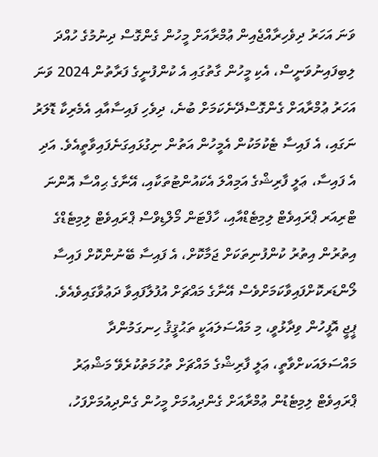ވަނަ އަހަރު ދިވެހިރާއްޖެއިން ޢުމްރާއަށް މީހުން ގެންގޮސް ދިނުމުގެ ހުއްދަ ލިބިފައިނުވަނީސް، އެކި މީހުން ގާތުގައި އެ ކުންފުނީގެ ފަރާތުން 2024 ވަނަ އަހަރު ޢުމްރާއަށް ގެންގޮސްދޭނެކަމަށް ބުނެ، ދިވެހި ފައިސާއާއި އެމެރިކާ ޑޮލަރު ނަގައި، އެ ފައިސާ ޓެކުމަކުން އެމީހުން އަތުން ނިގުޅައިގަނެފައިވާތީއެވެ. އަދި އެ ފައިސާ، ޢަލީ ފާރިޝްގެ އަމިއްލަ އެކައުންޓުތަކާއި، އޭނާގެ ޙިއްސާ އޮންނަ ޓްރިއަރ ޕްރައިވެޓް ލިމިޓެޑްއާއި، ހާފްޓަން މޯލްޑިވްސް ޕްރައިވެޓް ލިމިޓެޑްގެ އިތުރުން އިތުރު ކުންފުނިތަކަށް ޖަމާކޮށް، އެ ފައިސާ ބޭނުންކޮށް ފައިސާ ލޯންޑަރކޮށްފައިވާކަމަށްވެސް އޭނާގެ މައްޗަށް އުފުލާފައިވާ ދަޢުވާގައިވެއެވެ.
ޕީޖީ އޮފީހުން ވިދާޅުވީ، މި މައްސަލައަކީ ތަޙުޤީޤު ހިނގަމުންދާ މައްސަލައަކށްވާތީ، ޢަލީ ފާރިޝްގެ މައްޗަށް ތުހުމަތުކުރެވޭ މަޝްޢަރު ޕްރައިވެޓް ލިމިޓެޑުން ޢުމްރާއަށް ގެންދިއުމަށް މީހުން ގެންދިއުމަށްފަހު،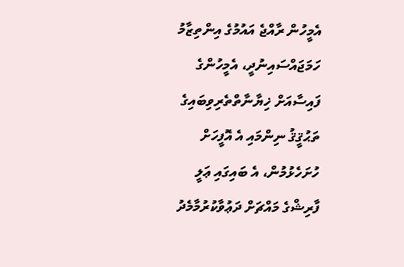އެމީހުން ރާއްޖެ އައުމުގެ އިންތިޒާމު ހަމަޖައްސައިނުދީ، އެމީހުންގެ ފައިސާއަށް ޚިޔާނާތްތެރިވިބައިގެ ތަޙުޤީޤު ނިންމައި އެ އޮފީހަށް ހުށަހެޅުމުން، އެ ބައިގައި ޢަލީ ފާރިޝްގެ މައްޗަށް ދަޢުވާކުރުމާމެދު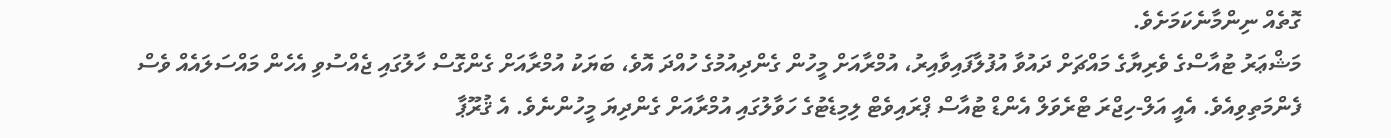ގޮތެއް ނިންމާނެކަމަށެވެ.
މަޝްޢަރު ޓުއާސްގެ ވެރިޔާގެ މައްޗަށް ދައުވާ އުފުލާފައިވާއިރު، އުމްރާއަށް މީހުން ގެންދިއުމުގެ ހުއްދަ އޮވެ، ބަޔަކު އުމްރާއަށް ގެންގޮސް ހާލުގައި ޖެއްސުވި އެހެން މައްސަލައެއް ވެސް ފެންމަތިވިއެވެ. އެއީ އަލް-ހިޖްރަ ޓްރެވަލް އެންޑް ޓުއާސް ޕްރައިވެޓް ލިމިޑެޓުގެ ހަވާލުގައި އުމްރާއަށް ގެންދިޔަ މީހުންނެވެ. އެ ޤުރޫޕާ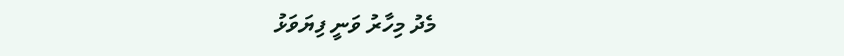މެދު މިހާރު ވަނީ ފިޔަވަޅު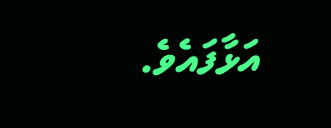އަޅާފައެވެ.